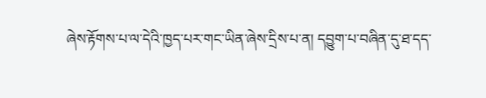ཞེས་རྟོགས་པ་ལ་དེའི་ཁྱད་པར་གང་ཡིན་ཞེས་དྲིས་པ་ན། དབྱུག་པ་བཞིན་དུ་ཐ་དད་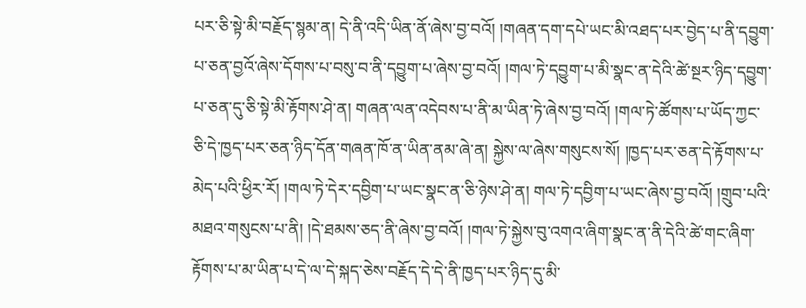པར་ཅི་སྟེ་མི་བརྗོད་སྙམ་ན། དེ་ནི་འདི་ཡིན་ནོ་ཞེས་བྱ་བའོ། །གཞན་དག་དཔེ་ཡང་མི་འཐད་པར་བྱེད་པ་ནི་དབྱུག་པ་ཅན་བྱའོ་ཞེས་དོགས་པ་བསུ་བ་ནི་དབྱུག་པ་ཞེས་བྱ་བའོ། །གལ་ཏེ་དབྱུག་པ་མི་སྣང་ན་དེའི་ཚེ་སྔར་ཉིད་དབྱུག་པ་ཅན་དུ་ཅི་སྟེ་མི་རྟོགས་ཤེ་ན། གཞན་ལན་འདེབས་པ་ནི་མ་ཡིན་ཏེ་ཞེས་བྱ་བའོ། །གལ་ཏེ་ཚོགས་པ་ཡོད་ཀྱང་ཅི་དེ་ཁྱད་པར་ཅན་ཉིད་དོན་གཞན་ཁོ་ན་ཡིན་ནམ་ཞེ་ན། སྐྱེས་ལ་ཞེས་གསུངས་སོ། །ཁྱད་པར་ཅན་དེ་རྟོགས་པ་མེད་པའི་ཕྱིར་རོ། །གལ་ཏེ་དེར་དབྱིག་པ་ཡང་སྣང་ན་ཅི་ཉེས་ཤེ་ན། གལ་ཏེ་དབྱིག་པ་ཡང་ཞེས་བྱ་བའོ། །གྲུབ་པའི་མཐའ་གསུངས་པ་ནི། །དེ་ཐམས་ཅད་ནི་ཞེས་བྱ་བའོ། །གལ་ཏེ་སྐྱེས་བུ་འགའ་ཞིག་སྣང་ན་ནི་དེའི་ཚེ་གང་ཞིག་རྟོགས་པ་མ་ཡིན་པ་དེ་ལ་དེ་སྐད་ཅེས་བརྗོད་དེ་དེ་ནི་ཁྱད་པར་ཉིད་དུ་མི་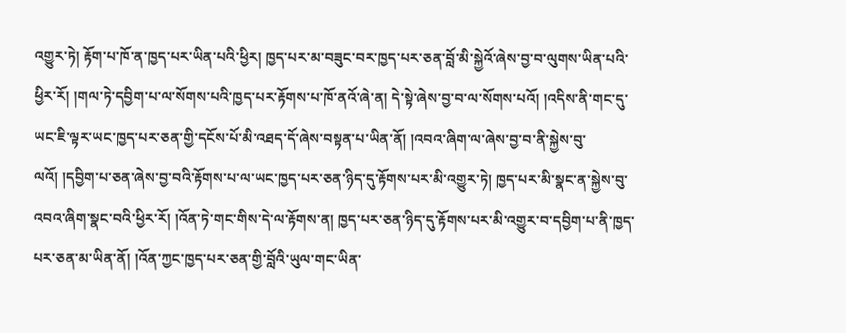འགྱུར་ཏེ། རྟོག་པ་ཁོ་ན་ཁྱད་པར་ཡིན་པའི་ཕྱིར། ཁྱད་པར་མ་བཟུང་བར་ཁྱད་པར་ཅན་བློ་མི་སྐྱེའོ་ཞེས་བྱ་བ་ལུགས་ཡིན་པའི་ཕྱིར་རོ། །གལ་ཏེ་དབྱིག་པ་ལ་སོགས་པའི་ཁྱད་པར་རྟོགས་པ་ཁོ་ནའོ་ཞེ་ན། དེ་སྟེ་ཞེས་བྱ་བ་ལ་སོགས་པའོ། །འདིས་ནི་གང་དུ་ཡང་ཇི་ལྟར་ཡང་ཁྱད་པར་ཅན་གྱི་དངོས་པོ་མི་འཐད་དོ་ཞེས་བསྟན་པ་ཡིན་ནོ། །འབའ་ཞིག་ལ་ཞེས་བྱ་བ་ནི་སྐྱེས་བུ་ལའོ། །དབྱིག་པ་ཅན་ཞེས་བྱ་བའི་རྟོགས་པ་ལ་ཡང་ཁྱད་པར་ཅན་ཉིད་དུ་རྟོགས་པར་མི་འགྱུར་ཏེ། ཁྱད་པར་མི་སྣང་ན་སྐྱེས་བུ་འབའ་ཞིག་སྣང་བའི་ཕྱིར་རོ། །འོན་ཏེ་གང་གིས་དེ་ལ་རྟོགས་ན། ཁྱད་པར་ཅན་ཉིད་དུ་རྟོགས་པར་མི་འགྱུར་བ་དབྱིག་པ་ནི་ཁྱད་པར་ཅན་མ་ཡིན་ནོ། །འོན་ཀྱང་ཁྱད་པར་ཅན་གྱི་བློའི་ཡུལ་གང་ཡིན་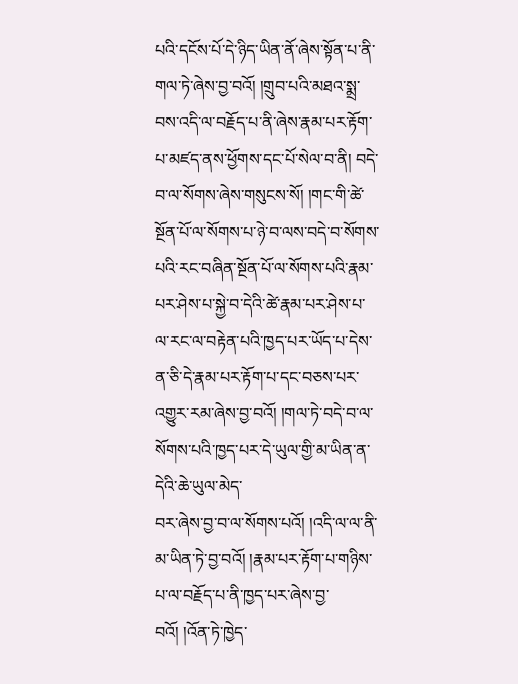པའི་དངོས་པོ་དེ་ཉིད་ཡིན་ནོ་ཞེས་སྟོན་པ་ནི་གལ་ཏེ་ཞེས་བྱ་བའོ། །གྲུབ་པའི་མཐའ་སྨྲ་བས་འདི་ལ་བརྗོད་པ་ནི་ཞེས་རྣམ་པར་རྟོག་པ་མཛད་ནས་ཕྱོགས་དང་པོ་སེལ་བ་ནི། བདེ་བ་ལ་སོགས་ཞེས་གསུངས་སོ། །གང་གི་ཚེ་སྔོན་པོ་ལ་སོགས་པ་ཉེ་བ་ལས་བདེ་བ་སོགས་པའི་རང་བཞིན་སྔོན་པོ་ལ་སོགས་པའི་རྣམ་པར་ཤེས་པ་སྐྱེ་བ་དེའི་ཚེ་རྣམ་པར་ཤེས་པ་ལ་རང་ལ་བརྟེན་པའི་ཁྱད་པར་ཡོད་པ་དེས་ན་ཅི་དེ་རྣམ་པར་རྟོག་པ་དང་བཅས་པར་འགྱུར་རམ་ཞེས་བྱ་བའོ། །གལ་ཏེ་བདེ་བ་ལ་སོགས་པའི་ཁྱད་པར་དེ་ཡུལ་གྱི་མ་ཡིན་ན་དེའི་ཆེ་ཡུལ་མེད་
བར་ཞེས་བྱ་བ་ལ་སོགས་པའོ། །འདི་ལ་ལ་ནི་མ་ཡིན་ཏེ་བྱ་བའོ། །རྣམ་པར་རྟོག་པ་གཉིས་པ་ལ་བརྗོད་པ་ནི་ཁྱད་པར་ཞེས་བྱ་བའོ། །འོན་ཏེ་ཁྱེད་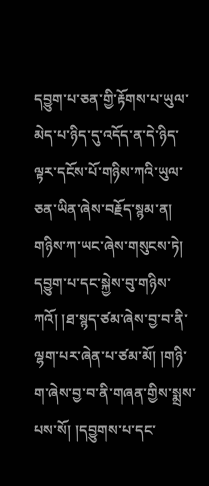དབྱུག་པ་ཅན་གྱི་རྟོགས་པ་ཡུལ་མེད་པ་ཉིད་དུ་འདོད་ན་དེ་ཉིད་ལྟར་དངོས་པོ་གཉིས་ཀའི་ཡུལ་ཅན་ཡིན་ཞེས་བརྗོད་སྙམ་ན། གཉིས་ཀ་ཡང་ཞེས་གསུངས་ཏེ། དབྱུག་པ་དང་སྐྱེས་བུ་གཉིས་ཀའོ། །ཐ་སྙད་ཙམ་ཞེས་བྱ་བ་ནི་ལྷག་པར་ཞེན་པ་ཙམ་མོ། །གཉི་ག་ཞེས་བྱ་བ་ནི་གཞན་གྱིས་སྨྲས་པས་སོ། །དབྱུགས་པ་དང་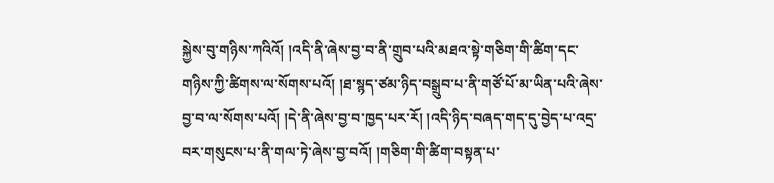སྐྱེས་བུ་གཉིས་ཀའིའོ། །འདི་ནི་ཞེས་བྱ་བ་ནི་གྲུབ་པའི་མཐའ་སྟེ་གཅིག་གི་ཚིག་དང་གཉིས་ཀྱི་ཚིགས་ལ་སོགས་པའོ། །ཐ་སྙད་ཙམ་ཉིད་བསྒྲུབ་པ་ནི་གཙོ་པོ་མ་ཡིན་པའི་ཞེས་བྱ་བ་ལ་སོགས་པའོ། །དེ་ནི་ཞེས་བྱ་བ་ཁྱད་པར་རོ། །འདི་ཉིད་བཞད་གད་དུ་བྱེད་པ་འདྲ་བར་གསུངས་པ་ནི་གལ་ཏེ་ཞེས་བྱ་བའོ། །གཅིག་གི་ཚིག་བསྟན་པ་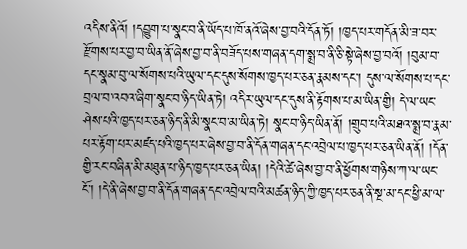འདིས་ནིའོ། །དབྱུག་པ་སྣང་བ་ནི་ཡོད་པ་ཁོ་ནའོ་ཞེས་བྱ་བའི་དོན་ཏོ། །ཁྱད་པར་གདོན་མི་ཟ་བར་རྫོགས་པར་བྱ་བ་ཡིན་ནོ་ཞེས་བྱ་བ་ནི་བཟོད་པས་གཞན་དག་སྨྲ་བ་ནི་ཅི་སྟེ་ཞེས་བྱ་བའོ། །བུམ་བ་དང་སྣམ་བུ་ལ་སོགས་པའི་ཡུལ་དང་དུས་སོགས་ཁྱད་པར་ཅན་རྣམས་དང་། དུས་ལ་སོགས་པ་དང་བྲལ་བ་འབའ་ཞིག་སྣང་བ་ཉིད་ཡིན་ཏེ། འདིར་ཡུལ་དང་དུས་ནི་རྟོགས་པ་མ་ཡིན་གྱི། དེ་ལ་ཡང་ཤེས་པའི་ཁྱད་པར་ཅན་ཉིད་ནི་མི་སྣང་བ་མ་ཡིན་ཏེ། སྣང་བ་ཉིད་ཡིན་ནོ། །གྲུབ་པའི་མཐའ་སྨྲ་བ་རྣམ་པར་རྟོག་པར་མཛད་པའི་ཁྱད་པར་ཞེས་བྱ་བ་ནི་དོན་གཞན་དང་འབྲེལ་པ་ཁྱད་པར་ཅན་ཡིན་ནོ། །དོན་གྱི་རང་བཞིན་མི་མཐུན་པ་ཉིད་ཁྱད་པར་ཅན་ཡིན། །དེའི་ཚེ་ཞེས་བྱ་བ་ནི་ཕྱོགས་གཉིས་ཀ་ལ་ཡང་ངོ་། །དེ་ནི་ཞེས་བྱ་བ་ནི་དོན་གཞན་དང་འབྲེལ་བའི་མཚན་ཉིད་ཀྱི་ཁྱད་པར་ཅན་ནི་སྔ་མ་དང་ཕྱི་མ་ལ་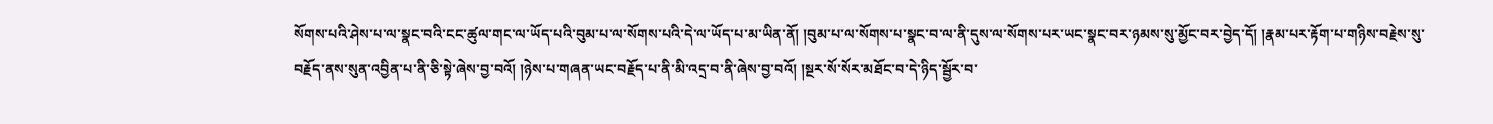སོགས་པའི་ཤེས་པ་ལ་སྣང་བའི་ངང་ཚུལ་གང་ལ་ཡོད་པའི་བུམ་པ་ལ་སོགས་པའི་དེ་ལ་ཡོད་པ་མ་ཡིན་ནོ། །བུམ་པ་ལ་སོགས་པ་སྣང་བ་ལ་ནི་དུས་ལ་སོགས་པར་ཡང་སྣང་བར་ཉམས་སུ་མྱོང་བར་བྱེད་དོ། །རྣམ་པར་རྟོག་པ་གཉིས་བརྗེས་སུ་བརྗོད་ནས་སུན་འབྱིན་པ་ནི་ཅི་སྟེ་ཞེས་བྱ་བའོ། །ཉེས་པ་གཞན་ཡང་བརྗོད་པ་ནི་མི་འདྲ་བ་ནི་ཞེས་བྱ་བའོ། །སྔར་སོ་སོར་མཐོང་བ་དེ་ཉིད་སྦྱོར་བ་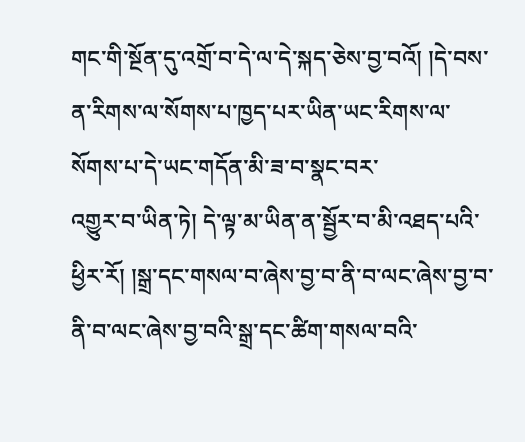གང་གི་སྔོན་དུ་འགྲོ་བ་དེ་ལ་དེ་སྐད་ཅེས་བྱ་བའོ། །དེ་བས་ན་རིགས་ལ་སོགས་པ་ཁྱད་པར་ཡིན་ཡང་རིགས་ལ་སོགས་པ་དེ་ཡང་གདོན་མི་ཟ་བ་སྣང་བར་
འགྱུར་བ་ཡིན་ཏེ། དེ་ལྟ་མ་ཡིན་ན་སྦྱོར་བ་མི་འཐད་པའི་ཕྱིར་རོ། །སྒྲ་དང་གསལ་བ་ཞེས་བྱ་བ་ནི་བ་ལང་ཞེས་བྱ་བ་ནི་བ་ལང་ཞེས་བྱ་བའི་སྒྲ་དང་ཚིག་གསལ་བའི་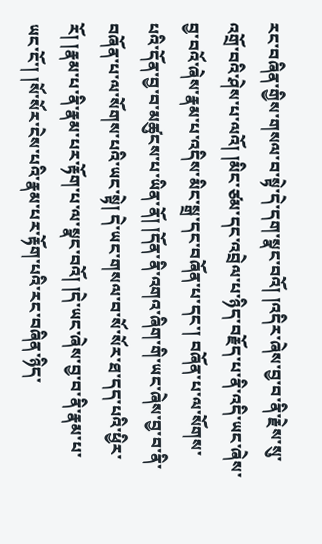རང་བཞིན་གྱིས་གསལ་བ་སྟེ་དེ་དག་སྣང་བའོ། །འདིར་ཞེས་བྱ་བ་ནི་རྗེས་སུ་འགྲོ་བའི་ཤེས་པ་ལའོ། །མིང་ཙམ་དང་འབྲེལ་པ་ཉིད་བརྗོད་པ་ནི་འདི་ཡང་ཞེས་བྱ་བའོ་ཞེས་རྣམ་པ་འདིས་མིང་སྒྲ་དང་བཞོན་པ་དང་། བཞོན་པ་ལ་སོགས་པའི་དོན་བྱ་བ་མཚུངས་པ་ཡིན་ནོ། །དོན་ནི་འགའ་ཞིག་གི་ཡང་ཞེས་བྱ་བ་ནི་བཞོན་པ་ལ་སོགས་པའི་ཡང་སྟེ། དེ་ཡང་གསལ་བ་སོ་སོར་ཐ་དད་པའི་ཕྱིར་རོ། །རྣམ་པ་ནི་རྣམ་པར་རྟོག་པ་ལ་སྣང་བའོ། །དེ་ཡང་ཞེས་བྱ་བ་ནི་རྣམ་པ་ཡང་ངོ་། །སོ་སོར་ངེས་པའི་རྣམ་པར་རྟོག་པའི་རང་བཞིན་ཉིད་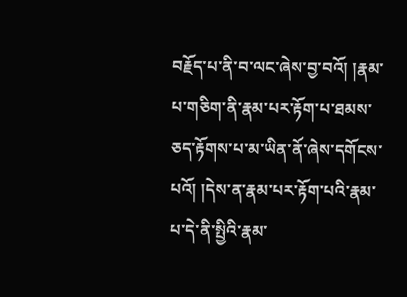བརྗོད་པ་ནི་བ་ལང་ཞེས་བྱ་བའོ། །རྣམ་པ་གཅིག་ནི་རྣམ་པར་རྟོག་པ་ཐམས་ཅད་རྟོགས་པ་མ་ཡིན་ནོ་ཞེས་དགོངས་པའོ། །དེས་ན་རྣམ་པར་རྟོག་པའི་རྣམ་པ་དེ་ནི་སྤྱིའི་རྣམ་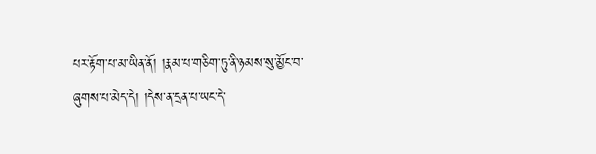པར་རྟོག་པ་མ་ཡིན་ནོ། །རྣམ་པ་གཅིག་ཏུ་ནི་ཉམས་སུ་མྱོང་བ་ཞུགས་པ་མེད་དེ། །དེས་ན་དྲན་པ་ཡང་དེ་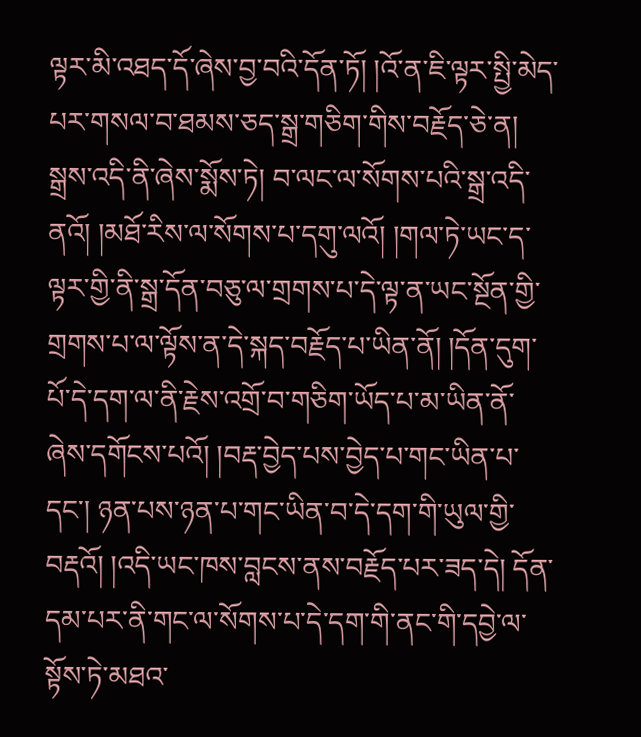ལྟར་མི་འཐད་དོ་ཞེས་བྱ་བའི་དོན་ཏོ། །འོ་ན་ཇི་ལྟར་སྤྱི་མེད་པར་གསལ་བ་ཐམས་ཅད་སྒྲ་གཅིག་གིས་བརྗོད་ཅེ་ན། སྒྲས་འདི་ནི་ཞེས་སྨོས་ཏེ། བ་ལང་ལ་སོགས་པའི་སྒྲ་འདི་ནའོ། །མཐོ་རིས་ལ་སོགས་པ་དགུ་ལའོ། །གལ་ཏེ་ཡང་ད་ལྟར་གྱི་ནི་སྒྲ་དོན་བཅུ་ལ་གྲགས་པ་དེ་ལྟ་ན་ཡང་སྔོན་གྱི་གྲགས་པ་ལ་ལྟོས་ན་དེ་སྐད་བརྗོད་པ་ཡིན་ནོ། །དོན་དུག་པོ་དེ་དག་ལ་ནི་རྗེས་འགྲོ་བ་གཅིག་ཡོད་པ་མ་ཡིན་ནོ་ཞེས་དགོངས་པའོ། །བརྡ་བྱེད་པས་བྱེད་པ་གང་ཡིན་པ་དང་། ཉན་པས་ཉན་པ་གང་ཡིན་བ་དེ་དག་གི་ཡུལ་གྱི་བརྡའོ། །འདི་ཡང་ཁས་བླངས་ནས་བརྗོད་པར་ཟད་དེ། དོན་དམ་པར་ནི་གང་ལ་སོགས་པ་དེ་དག་གི་ནང་གི་དབྱེ་ལ་སྟོས་ཏེ་མཐའ་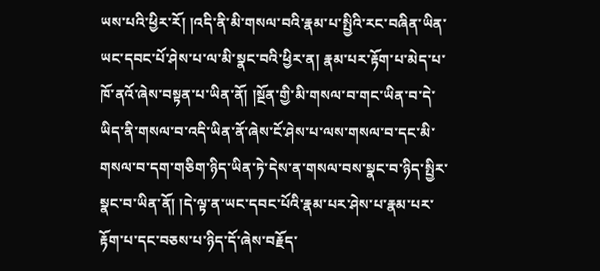ཡས་པའི་ཕྱིར་རོ། །འདི་ནི་མི་གསལ་བའི་རྣམ་པ་སྤྱིའི་རང་བཞིན་ཡིན་ཡང་དབང་པོ་ཤེས་པ་ལ་མི་སྣང་བའི་ཕྱིར་ན། རྣམ་པར་རྟོག་པ་མེད་པ་ཁོ་ནའོ་ཞེས་བསྟན་པ་ཡིན་ནོ། །སྔོན་གྱི་མི་གསལ་བ་གང་ཡིན་བ་དེ་ཡིད་ནི་གསལ་བ་འདི་ཡིན་ནོ་ཞེས་ངོ་ཤེས་པ་ལས་གསལ་བ་དང་མི་གསལ་བ་དག་གཅིག་ཉིད་ཡིན་ཏེ་དེས་ན་གསལ་བས་སྣང་བ་ཉིད་སྤྱིར་སྣང་བ་ཡིན་ནོ། །དེ་ལྟ་ན་ཡང་དབང་པོའི་རྣམ་པར་ཤེས་པ་རྣམ་པར་རྟོག་པ་དང་བཅས་པ་ཉིད་དོ་ཞེས་བརྗོད་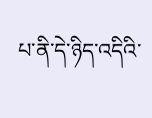པ་ནི་དེ་ཉིད་འདིའི་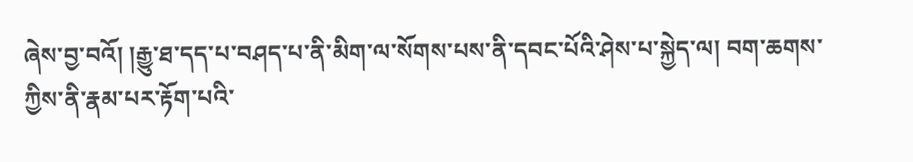ཞེས་བྱ་བའོ། །རྒྱུ་ཐ་དད་པ་བཤད་པ་ནི་མིག་ལ་སོགས་པས་ནི་དབང་པོའི་ཤེས་པ་སྐྱེད་ལ། བག་ཆགས་ཀྱིས་ནི་རྣམ་པར་རྟོག་པའི་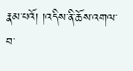རྣམ་པའོ། །འདིས་ནི་ཆོས་འགལ་བ་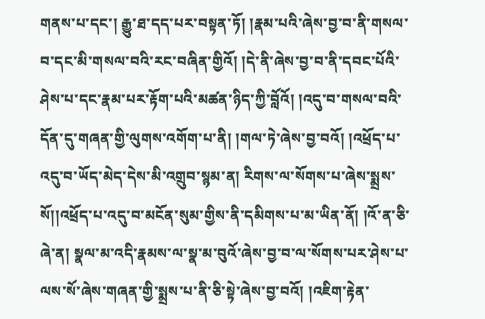གནས་པ་དང་། རྒྱུ་ཐ་དད་པར་བསྟན་ཏོ། །རྣམ་པའི་ཞེས་བྱ་བ་ནི་གསལ་བ་དང་མི་གསལ་བའི་རང་བཞིན་གྱིའོ། །དེ་ནི་ཞེས་བྱ་བ་ནི་དབང་པོའི་ཤེས་པ་དང་རྣམ་པར་རྟོག་པའི་མཚན་ཉིད་ཀྱི་བློའོ། །འདུ་བ་གསལ་བའི་དོན་དུ་གཞན་གྱི་ལུགས་འགོག་པ་ནི། །གལ་ཏེ་ཞེས་བྱ་བའོ། །འཕྲོད་པ་འདུ་བ་ཡོད་མེད་དེས་མི་འགྲུབ་སྙམ་ན། རིགས་ལ་སོགས་པ་ཞེས་སྨྲས་སོ།།འཕྲོད་པ་འདུ་བ་མངོན་སུམ་གྱིས་ནི་དམིགས་པ་མ་ཡིན་ནོ། །འོ་ན་ཅི་ཞེ་ན། སྣལ་མ་འདི་རྣམས་ལ་སྣ་མ་བུའོ་ཞེས་བྱ་བ་ལ་སོགས་པར་ཤེས་པ་ལས་སོ་ཞེས་གཞན་གྱི་སྨྲས་པ་ནི་ཅི་སྟེ་ཞེས་བྱ་བའོ། །འཇིག་རྟེན་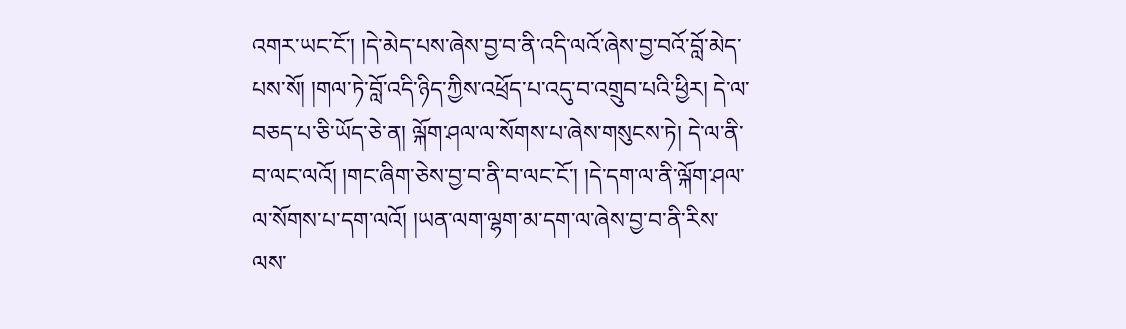འགར་ཡང་ངོ་། །དེ་མེད་པས་ཞེས་བྱ་བ་ནི་འདི་ལའོ་ཞེས་བྱ་བའོ་བློ་མེད་པས་སོ། །གལ་ཏེ་བློ་འདི་ཉིད་ཀྱིས་འཕྲོད་པ་འདུ་བ་འགྲུབ་པའི་ཕྱིར། དེ་ལ་བཅད་པ་ཅི་ཡོད་ཅེ་ན། ལྐོག་ཤལ་ལ་སོགས་པ་ཞེས་གསུངས་ཏེ། དེ་ལ་ནི་བ་ལང་ལའོ། །གང་ཞིག་ཅེས་བྱ་བ་ནི་བ་ལང་ངོ་། །དེ་དག་ལ་ནི་ལྐོག་ཤལ་ལ་སོགས་པ་དག་ལའོ། །ཡན་ལག་ལྷག་མ་དག་ལ་ཞེས་བྱ་བ་ནི་རིས་ལས་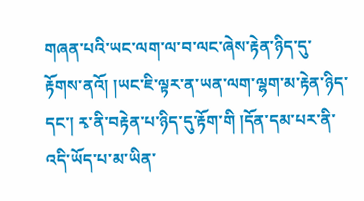གཞན་པའི་ཡང་ལག་ལ་བ་ལང་ཞེས་རྟེན་ཉིད་དུ་རྟོགས་ནའོ། །ཡང་ཇི་ལྟར་ན་ཡན་ལག་ལྷག་མ་རྟེན་ཉིད་དང་། རྭ་ནི་བརྟེན་པ་ཉིད་དུ་རྟོག་གི །དོན་དམ་པར་ནི་འདི་ཡོད་པ་མ་ཡིན་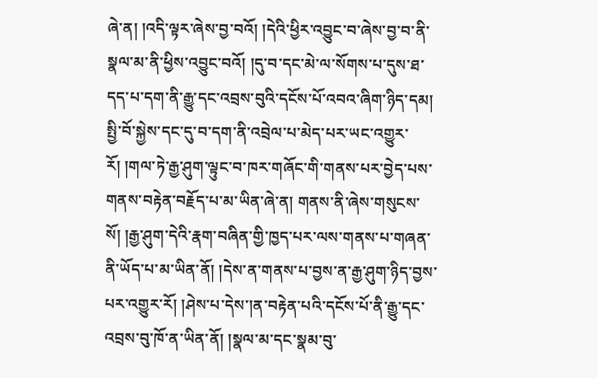ཞེ་ན། །འདི་ལྟར་ཞེས་བྱ་བའོ། །དེའི་ཕྱིར་འབྱུང་བ་ཞེས་བྱ་བ་ནི་སྣལ་མ་ནི་ཕྱིས་འབྱུང་བའོ། །དུ་བ་དང་མེ་ལ་སོགས་པ་དུས་ཐ་དད་པ་དག་ནི་རྒྱུ་དང་འབྲས་བུའི་དངོས་པོ་འབའ་ཞིག་ཉིད་དམ། སྤྱི་བོ་སྐྱེས་དང་དུ་བ་དག་ནི་འབྲེལ་པ་མེད་པར་ཡང་འགྱུར་རོ། །གལ་ཏེ་རྒྱ་ཤུག་ལྟུང་བ་ཁར་གཞོང་གི་གནས་པར་བྱེད་པས་གནས་བརྟེན་བརྗོད་པ་མ་ཡིན་ཞེ་ན། གནས་ནི་ཞེས་གསུངས་སོ། །རྒྱ་ཤུག་དེའི་རྣག་བཞིན་གྱི་ཁྱད་པར་ལས་གནས་པ་གཞན་ནི་ཡོད་པ་མ་ཡིན་ནོ། །དེས་ན་གནས་པ་བྱས་ན་རྒྱ་ཤུག་ཉིད་བྱས་པར་འགྱུར་རོ། །ཤེས་པ་དེས་།ན་བརྟེན་པའི་དངོས་པོ་ནི་རྒྱུ་དང་འབྲས་བུ་ཁོ་ན་ཡིན་ནོ། །སྣལ་མ་དང་སྣམ་བུ་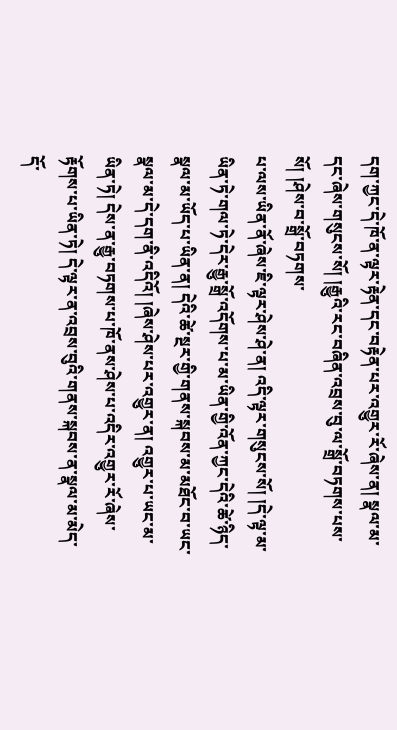དག་ཀྱང་དེ་ཁོ་ན་ལྟར་རྟེན་དང་བརྟེན་པར་འགྱུར་རོ་ཞེས་ན། སྣལ་མ་དང་ཞེས་གསུངས་སོ། །རྒྱུའི་རང་བཞིན་འབྲས་བུ་ལ་སྒྲོ་བཏགས་པས་སོ། །ཤེས་བ་སྒྲོ་བཏགས་
པ་ལས་ཡིན་ནོ་ཞེས་ཇི་ལྟར་ཤེས་ཤེ་ན། འདི་ལྟར་གསུངས་སོ། །དེ་ལྟ་མ་ཡིན་ཏེ་གལ་ཏེ་དེར་རྒྱུ་སྒྲོ་འདོགས་པ་མ་ཡིན་གྱི་འོན་ཀྱང་དེའི་ཚེ་ཉིད་སྣལ་མ་ཡོད་པ་ཡིན་ན། དེའི་ཚེ་སྔར་གྱི་གནས་སྐབས་མ་མཐོང་བ་ཡང་སྣལ་མ་དེ་དག་ནི་འདིའོ། །ཞེས་ཤེས་པར་འགྱུར་ན། འགྱུར་པ་ཡང་མ་ཡིན་ཏེ། དེས་ན་རྒྱུ་བཏགས་པ་ཁོ་ནས་ཤེས་པ་འདིར་འགྱུར་རོ་ཞེས་རྟོགས་པ་ཡིན་ཏེ། དེ་ལྟར་ན་འབྲས་བུའི་གནས་སྐབས་ན་སྣལ་མ་མེད་དོ་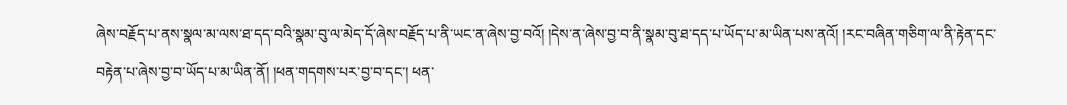ཞེས་བརྗོད་པ་ནས་སྣལ་མ་ལས་ཐ་དད་བའི་སྣམ་བུ་ལ་མེད་དོ་ཞེས་བརྗོད་པ་ནི་ཡང་ན་ཞེས་བྱ་བའོ། །དེས་ན་ཞེས་བྱ་བ་ནི་སྣམ་བུ་ཐ་དད་པ་ཡོད་པ་མ་ཡིན་པས་ནའོ། །རང་བཞིན་གཅིག་ལ་ནི་རྟེན་དང་བརྟེན་པ་ཞེས་བྱ་བ་ཡོད་པ་མ་ཡིན་ནོ། །ཕན་གདགས་པར་བྱ་བ་དང་། ཕན་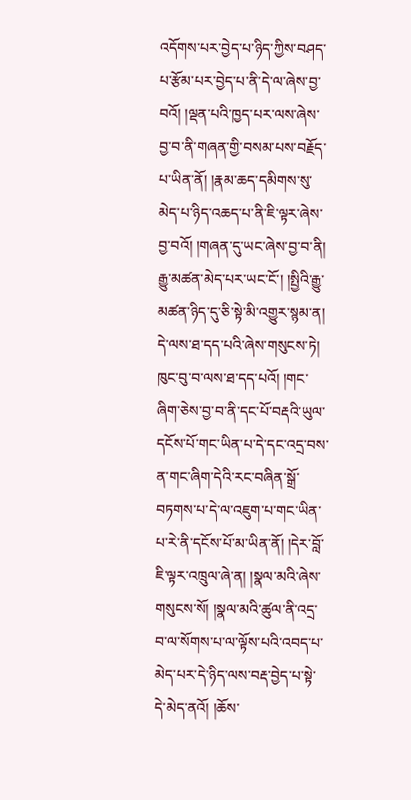འདོགས་པར་བྱེད་པ་ཉིད་ཀྱིས་བཤད་པ་རྩོམ་པར་བྱེད་པ་ནི་དེ་ལ་ཞེས་བྱ་བའོ། །ལྡན་པའི་ཁྱད་པར་ལས་ཞེས་བྱ་བ་ནི་གཞན་གྱི་བསམ་པས་བརྗོད་པ་ཡིན་ནོ། །རྣམ་ཆད་དམིགས་སུ་མེད་པ་ཉིད་འཆད་པ་ནི་ཇི་ལྟར་ཞེས་བྱ་བའོ། །གཞན་དུ་ཡང་ཞེས་བྱ་བ་ནི། རྒྱུ་མཚན་མེད་པར་ཡང་ངོ་། །སྤྱིའི་རྒྱུ་མཚན་ཉིད་དུ་ཅི་སྟེ་མི་འགྱུར་སྙམ་ན། དེ་ལས་ཐ་དད་པའི་ཞེས་གསུངས་ཏེ། ཁུང་བུ་བ་ལས་ཐ་དད་པའོ། །གང་ཞིག་ཅེས་བྱ་བ་ནི་དང་པོ་བརྡའི་ཡུལ་དངོས་པོ་གང་ཡིན་པ་དེ་དང་འདྲ་བས་ན་གང་ཞིག་དེའི་རང་བཞིན་སྒྲོ་བཏགས་པ་དེ་ལ་འཇུག་པ་གང་ཡིན་པ་རེ་ནི་དངོས་པོ་མ་ཡིན་ནོ། །དེར་བློ་ཇི་ལྟར་འཁྲུལ་ཞེ་ན། །སྣལ་མའི་ཞེས་གསུངས་སོ། །སྣལ་མའི་ཚུལ་ནི་འདྲ་བ་ལ་སོགས་པ་ལ་ལྟོས་པའི་འབད་པ་མེད་པར་དེ་ཉིད་ལས་བརྡ་བྱེད་པ་སྟེ་དེ་མེད་ནའོ། །ཆོས་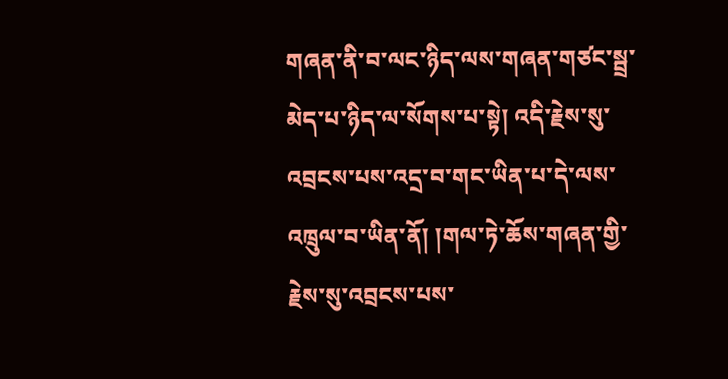གཞན་ནི་བ་ལང་ཉིད་ལས་གཞན་གཙང་སྦྲ་མེད་པ་ཉིད་ལ་སོགས་པ་སྟེ། འདི་རྗེས་སུ་འབྲངས་པས་འདྲ་བ་གང་ཡིན་པ་དེ་ལས་འཁྲུལ་བ་ཡིན་ནོ། །གལ་ཏེ་ཆོས་གཞན་གྱི་རྗེས་སུ་འབྲངས་པས་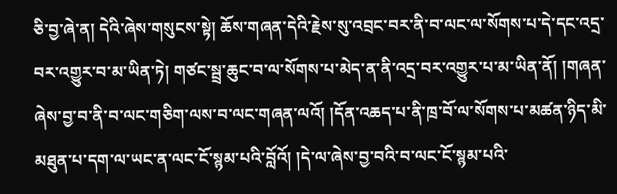ཅི་བྱ་ཞེ་ན། དེའི་ཞེས་གསུངས་སྟེ། ཆོས་གཞན་དེའི་རྗེས་སུ་འབྲང་བར་ནི་བ་ལང་ལ་སོགས་པ་དེ་དང་འདྲ་བར་འགྱུར་བ་མ་ཡིན་ཏེ། གཙང་སྦྲ་ཆུང་བ་ལ་སོགས་པ་མེད་ན་ནི་འདྲ་བར་འགྱུར་པ་མ་ཡིན་ནོ། །གཞན་ཞེས་བྱ་བ་ནི་བ་ལང་གཅིག་ལས་བ་ལང་གཞན་ལའོ། །དོན་འཆད་པ་ནི་ཁྲ་བོ་ལ་སོགས་པ་མཚན་ཉིད་མི་མཐུན་པ་དག་ལ་ཡང་ན་ལང་ངོ་སྙམ་པའི་བློའོ། །དེ་ལ་ཞེས་བྱ་བའི་བ་ལང་ངོ་སྙམ་པའི་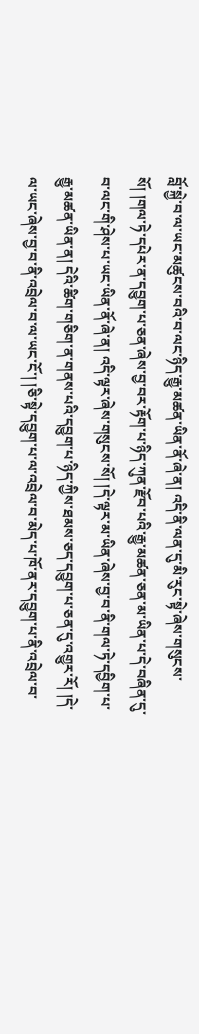བློ་སྐྱེ་བ་ལ་ཡང་མཚུངས་བའི་བ་ལང་ཉིད་རྒྱུ་མཚན་ཡིན་ནོ་ཞེ་ན། འདི་ནི་ལན་དུ་མི་རུང་སྟེ་ཞེས་གསུངས་སོ། །གལ་ཏེ་དཔེར་ན་དབྱུག་པ་ཅན་ཞེས་བྱ་བར་རྟོག་པ་ཉིད་ཀུན་རྫོབ་པའི་རྒྱུ་མཚན་ཅན་མ་ཡིན་པ་དེ་བཞིན་དུ་བ་ལང་གི་ཤེས་པ་ཡང་ཡིན་ནོ་ཞེ་ན། འདི་ལྟར་ཞེས་གསུངས་སོ། །དེ་ལྟར་མ་ཡིན་ཞེས་བྱ་བ་ནི་གལ་ཏེ་དབྱིག་པ་རྒྱུ་མཚན་ཡིན་ན། དེའི་ཚིག་གཅིག་ན་གནས་པའི་དབྱུག་པ་ཉིད་ཀྱིས་ཐམས་ཅད་དབྱུག་པ་ཅན་དུ་འགྱུར་རོ། །དེ་ལ་ཡང་ཞེས་བྱ་བ་ནི་འབྲེལ་བ་ལ་ཡང་ངོ་། །ཅི་སྟེ་དབྱུག་པ་ལ་འབྲེལ་བ་མེད་པ་ཁོ་ནར་དབྱུག་པ་ནི་འབྲེལ་བ་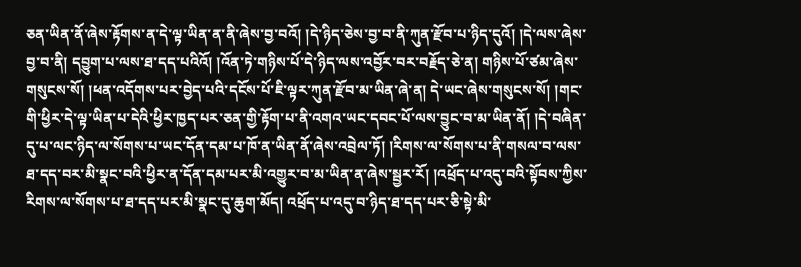ཅན་ཡིན་ནོ་ཞེས་རྟོགས་ན་དེ་ལྟ་ཡིན་ན་ནི་ཞེས་བྱ་བའོ། །དེ་ཉིད་ཅེས་བྱ་བ་ནི་ཀུན་རྫོབ་པ་ཉིད་དུའོ། །དེ་ལས་ཞེས་བྱ་བ་ནི། དབྱུག་པ་ལས་ཐ་དད་པའིའོ། །འོན་ཏེ་གཉིས་པོ་དེ་ཉིད་ལས་འབྱོར་བར་བརྗོད་ཅེ་ན། གཉིས་པོ་ཙམ་ཞེས་གསུངས་སོ། །ཕན་འདོགས་པར་བྱེད་པའི་དངོས་པོ་ཇི་ལྟར་ཀུན་རྫོབ་མ་ཡིན་ཞེ་ན། དེ་ཡང་ཞེས་གསུངས་སོ། །གང་གི་ཕྱིར་དེ་ལྟ་ཡིན་པ་དེའི་ཕྱིར་ཁྱད་པར་ཅན་གྱི་རྟོག་པ་ནི་འགའ་ཡང་དབང་པོ་ལས་བྱུང་བ་མ་ཡིན་ནོ། །དེ་བཞིན་དུ་པ་ལང་ཉིད་ལ་སོགས་པ་ཡང་དོན་དམ་པ་ཁོ་ན་ཡིན་ནོ་ཞེས་འབྲེལ་ཏོ། །རིགས་ལ་སོགས་པ་ནི་གསལ་བ་ལས་ཐ་དད་བར་མི་སྣང་བའི་ཕྱིར་ན་དོན་དམ་པར་མི་འགྱུར་བ་མ་ཡིན་ན་ཞེས་སྦྱར་རོ། །འཕྲོད་པ་འདུ་བའི་སྟོབས་ཀྱིས་རིགས་ལ་སོགས་པ་ཐ་དད་པར་མི་སྣང་དུ་ཆུག་མོད། འཕྲོད་པ་འདུ་བ་ཉིད་ཐ་དད་པར་ཅི་སྟེ་མི་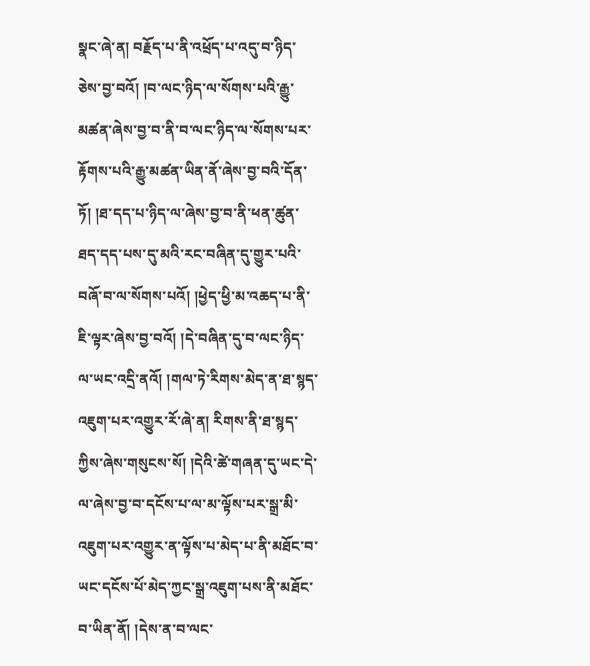སྣང་ཞེ་ན། བརྗོད་པ་ནི་འཕྲོད་པ་འདུ་བ་ཉིད་ཅེས་བྱ་བའོ། །བ་ལང་ཉིད་ལ་སོགས་པའི་རྒྱུ་མཚན་ཞེས་བྱ་བ་ནི་བ་ལང་ཉིད་ལ་སོགས་པར་རྟོགས་པའི་རྒྱུ་མཚན་ཡིན་ནོ་ཞེས་བྱ་བའི་དོན་ཏོ། །ཐ་དད་པ་ཉིད་ལ་ཞེས་བྱ་བ་ནི་ཕན་ཚུན་ཐད་དད་པས་དུ་མའི་རང་བཞིན་དུ་གྱུར་པའི་བཞོ་བ་ལ་སོགས་པའོ། །ཕྱེད་ཕྱི་མ་འཆད་པ་ནི་ཇི་ལྟར་ཞེས་བྱ་བའོ། །དེ་བཞིན་དུ་བ་ལང་ཉིད་ལ་ཡང་འདྲི་ནའོ། །གལ་ཏེ་རིགས་མེད་ན་ཐ་སྙད་འཇུག་པར་འགྱུར་རོ་ཞེ་ན། རིགས་ནི་ཐ་སྙད་ཀྱིས་ཞེས་གསུངས་སོ། །དེའི་ཚེ་གཞན་དུ་ཡང་དེ་ལ་ཞེས་བྱ་བ་དངོས་པ་ལ་མ་ལྟོས་པར་སྒྲ་མི་འཇུག་པར་འགྱུར་ན་ལྟོས་པ་མེད་པ་ནི་མཐོང་བ་ཡང་དངོས་པོ་མེད་ཀྱང་སྒྲ་འཇུག་པས་ནི་མཐོང་བ་ཡིན་ནོ། །དེས་ན་བ་ལང་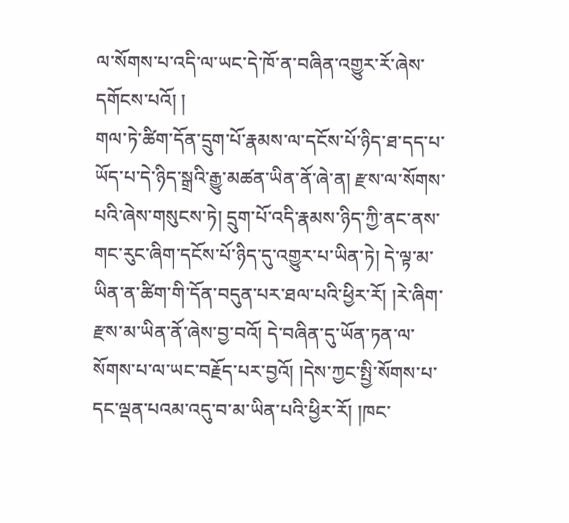ལ་སོགས་པ་འདི་ལ་ཡང་དེ་ཁོ་ན་བཞིན་འགྱུར་རོ་ཞེས་དགོངས་པའོ། །
གལ་ཏེ་ཚིག་དོན་དྲུག་པོ་རྣམས་ལ་དངོས་པོ་ཉིད་ཐ་དད་པ་ཡོད་པ་དེ་ཉིད་སྒྲའི་རྒྱུ་མཚན་ཡིན་ནོ་ཞེ་ན། རྫས་ལ་སོགས་པའི་ཞེས་གསུངས་ཏེ། དྲུག་པོ་འདི་རྣམས་ཉིད་ཀྱི་ནང་ནས་གང་རུང་ཞིག་དངོས་པོ་ཉིད་དུ་འགྱུར་པ་ཡིན་ཏེ། དེ་ལྟ་མ་ཡིན་ན་ཚིག་གི་དོན་བདུན་པར་ཐལ་པའི་ཕྱིར་རོ། །རེ་ཞིག་རྫས་མ་ཡིན་ནོ་ཞེས་བྱ་བའོ། དེ་བཞིན་དུ་ཡོན་ཏན་ལ་སོགས་པ་ལ་ཡང་བརྗོད་པར་བྱའོ། །དེས་ཀྱང་སྤྱི་སོགས་པ་དང་ལྡན་པའམ་འདུ་བ་མ་ཡིན་པའི་ཕྱིར་རོ། །ཁང་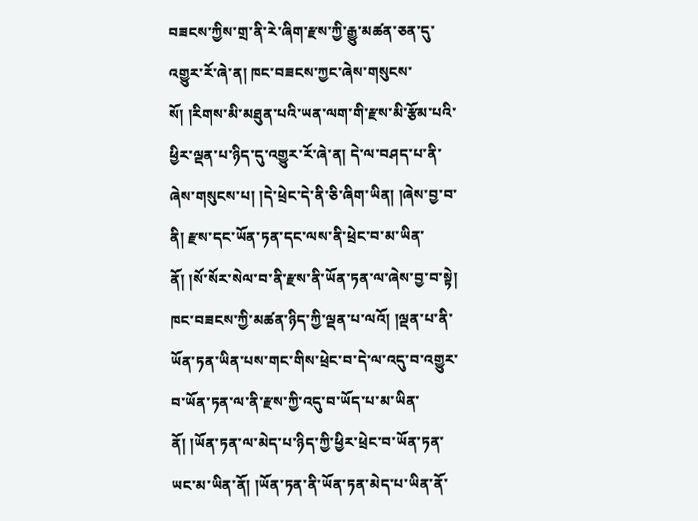བཟངས་ཀྱིས་གྲ་ནི་རེ་ཞིག་རྫས་ཀྱི་རྒྱུ་མཚན་ཅན་དུ་འགྱུར་རོ་ཞེ་ན། ཁང་བཟངས་ཀྱང་ཞེས་གསུངས་སོ། །རིགས་མི་མཐུན་པའི་ཡན་ལག་གི་རྫས་མི་རྩོམ་པའི་ཕྱིར་ལྡན་པ་ཉིད་དུ་འགྱུར་རོ་ཞེ་ན། དེ་ལ་བཤད་པ་ནི་ཞེས་གསུངས་པ། །དེ་ཕྲེང་དེ་ནི་ཅི་ཞིག་ཡིན། །ཞེས་བྱ་བ་ནི། རྫས་དང་ཡོན་ཏན་དང་ལས་ནི་ཕྲེང་བ་མ་ཡིན་ནོ། །སོ་སོར་སེལ་བ་ནི་རྫས་ནི་ཡོན་ཏན་ལ་ཞེས་བྱ་བ་སྟེ། ཁང་བཟངས་ཀྱི་མཚན་ཉིད་ཀྱི་ལྡན་པ་ལའོ། །ལྡན་པ་ནི་ཡོན་ཏན་ཡིན་པས་གང་གིས་ཕྲེང་བ་དེ་ལ་འདུ་བ་འགྱུར་བ་ཡོན་ཏན་ལ་ནི་རྫས་ཀྱི་འདུ་བ་ཡོད་པ་མ་ཡིན་ནོ། །ཡོན་ཏན་ལ་མེད་པ་ཉིད་ཀྱི་ཕྱིར་ཕྲེང་བ་ཡོན་ཏན་ཡང་མ་ཡིན་ནོ། །ཡོན་ཏན་ནི་ཡོན་ཏན་མེད་པ་ཡིན་ནོ་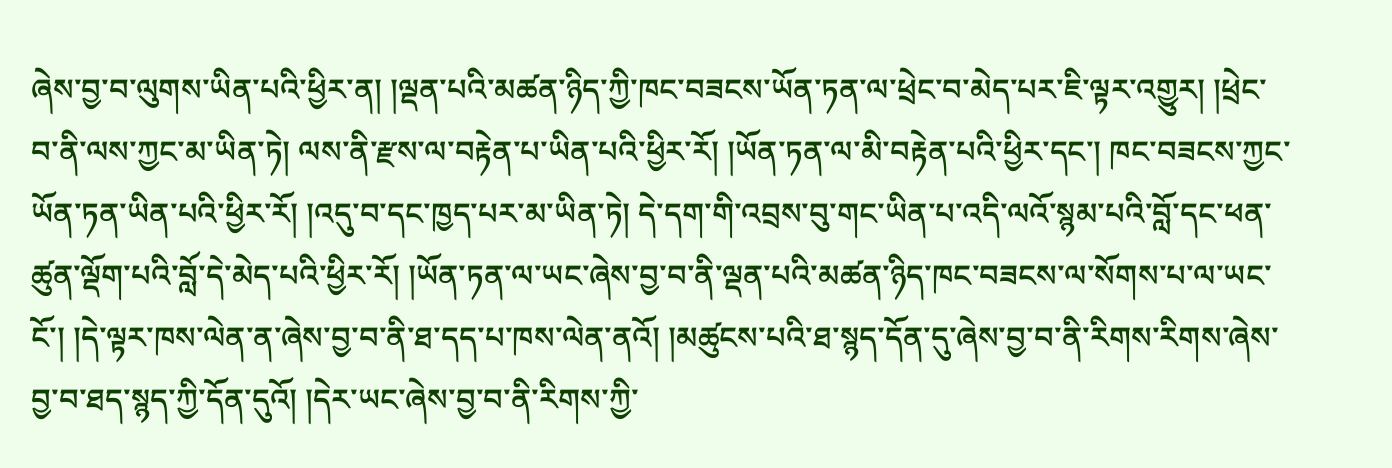ཞེས་བྱ་བ་ལུགས་ཡིན་པའི་ཕྱིར་ན། །ལྡན་པའི་མཚན་ཉིད་ཀྱི་ཁང་བཟངས་ཡོན་ཏན་ལ་ཕྲེང་བ་མེད་པར་ཇི་ལྟར་འགྱུར། །ཕྲེང་བ་ནི་ལས་ཀྱང་མ་ཡིན་ཏེ། ལས་ནི་རྫས་ལ་བརྟེན་པ་ཡིན་པའི་ཕྱིར་རོ། །ཡོན་ཏན་ལ་མི་བརྟེན་པའི་ཕྱིར་དང་། ཁང་བཟངས་ཀྱང་ཡོན་ཏན་ཡིན་པའི་ཕྱིར་རོ། །འདུ་བ་དང་ཁྱད་པར་མ་ཡིན་ཏེ། དེ་དག་གི་འབྲས་བུ་གང་ཡིན་པ་འདི་ལའོ་སྙམ་པའི་བློ་དང་ཕན་ཚུན་ལྡོག་པའི་བློ་དེ་མེད་པའི་ཕྱིར་རོ། །ཡོན་ཏན་ལ་ཡང་ཞེས་བྱ་བ་ནི་ལྡན་པའི་མཚན་ཉིད་ཁང་བཟངས་ལ་སོགས་པ་ལ་ཡང་ངོ་། །དེ་ལྟར་ཁས་ལེན་ན་ཞེས་བྱ་བ་ནི་ཐ་དད་པ་ཁས་ལེན་ནའོ། །མཚུངས་པའི་ཐ་སྙད་དོན་དུ་ཞེས་བྱ་བ་ནི་རིགས་རིགས་ཞེས་བྱ་བ་ཐད་སྙད་ཀྱི་དོན་དུའོ། །དེར་ཡང་ཞེས་བྱ་བ་ནི་རིགས་ཀྱི་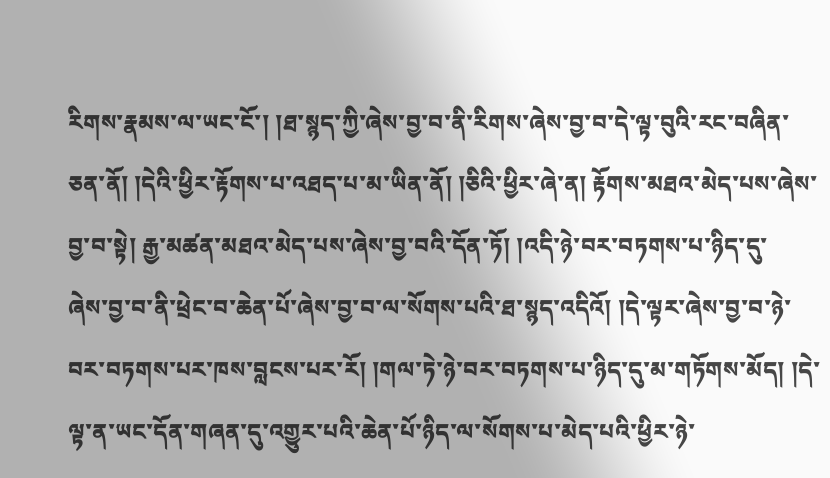རིགས་རྣམས་ལ་ཡང་ངོ་། །ཐ་སྙད་ཀྱི་ཞེས་བྱ་བ་ནི་རིགས་ཞེས་བྱ་བ་དེ་ལྟ་བུའི་རང་བཞིན་ཅན་ནོ། །དེའི་ཕྱིར་རྟོགས་པ་འཐད་པ་མ་ཡིན་ནོ། །ཅིའི་ཕྱིར་ཞེ་ན། རྟོགས་མཐའ་མེད་པས་ཞེས་བྱ་བ་སྟེ། རྒྱ་མཚན་མཐའ་མེད་པས་ཞེས་བྱ་བའི་དོན་ཏོ། །འདི་ཉེ་བར་བཏགས་པ་ཉིད་དུ་
ཞེས་བྱ་བ་ནི་ཕྲེང་བ་ཆེན་པོ་ཞེས་བྱ་བ་ལ་སོགས་པའི་ཐ་སྙད་འདིའོ། །དེ་ལྟར་ཞེས་བྱ་བ་ཉེ་བར་བཏགས་པར་ཁས་བླངས་པར་རོ། །གལ་ཏེ་ཉེ་བར་བཏགས་པ་ཉིད་དུ་མ་གཏོགས་མོད། །དེ་ལྟ་ན་ཡང་དོན་གཞན་དུ་འགྱུར་པའི་ཆེན་པོ་ཉིད་ལ་སོགས་པ་མེད་པའི་ཕྱིར་ཉེ་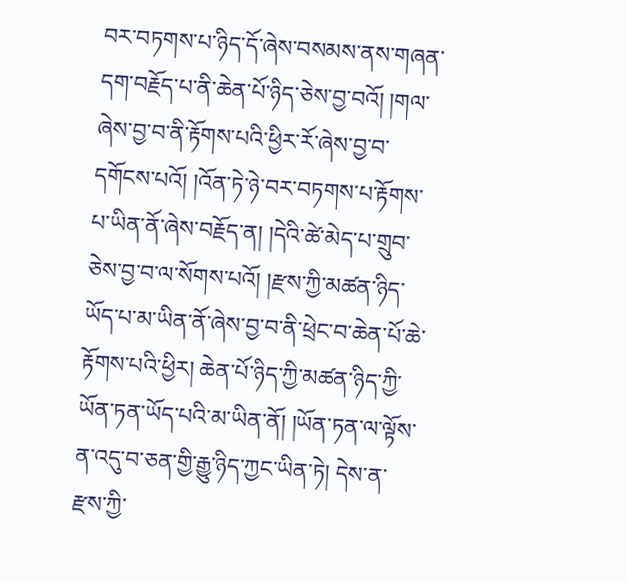བར་བཏགས་པ་ཉིད་དོ་ཞེས་བསམས་ནས་གཞན་དག་བརྗོད་པ་ནི་ཆེན་པོ་ཉིད་ཅེས་བྱ་བའོ། །གལ་ཞེས་བྱ་བ་ནི་རྟོགས་པའི་ཕྱིར་རོ་ཞེས་བྱ་བ་དགོངས་པའོ། །འོན་ཏེ་ཉེ་བར་བཏགས་པ་རྟོགས་པ་ཡིན་ནོ་ཞེས་བརྗོད་ན། །དེའི་ཚེ་མེད་པ་གྲུབ་ཅེས་བྱ་བ་ལ་སོགས་པའོ། །རྫས་ཀྱི་མཚན་ཉིད་ཡོད་པ་མ་ཡིན་ནོ་ཞེས་བྱ་བ་ནི་ཕྲེང་བ་ཆེན་པོ་ཆེ་རྟོགས་པའི་ཕྱིར། ཆེན་པོ་ཉིད་ཀྱི་མཚན་ཉིད་ཀྱི་ཡོན་ཏན་ཡོད་པའི་མ་ཡིན་ནོ། །ཡོན་ཏན་ལ་ལྟོས་ན་འདུ་བ་ཅན་གྱི་རྒྱུ་ཉིད་ཀྱང་ཡིན་ཏེ། དེས་ན་རྫས་ཀྱི་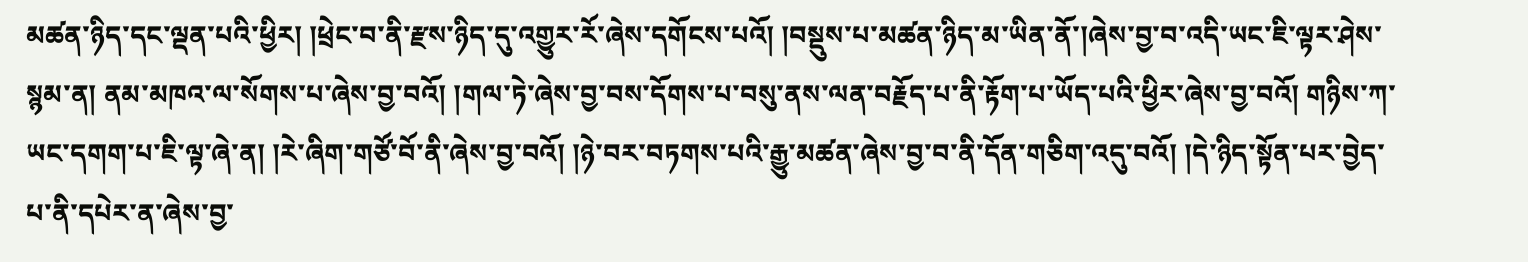མཚན་ཉིད་དང་ལྡན་པའི་ཕྱིར། །ཕྲེང་བ་ནི་རྫས་ཉིད་དུ་འགྱུར་རོ་ཞེས་དགོངས་པའོ། །བསྡུས་པ་མཚན་ཉིད་མ་ཡིན་ནོ་།ཞེས་བྱ་བ་འདི་ཡང་ཇི་ལྟར་ཤེས་སྙམ་ན། ནམ་མཁའ་ལ་སོགས་པ་ཞེས་བྱ་བའོ། །གལ་ཏེ་ཞེས་བྱ་བས་དོགས་པ་བསུ་ནས་ལན་བརྗོད་པ་ནི་རྟོག་པ་ཡོད་པའི་ཕྱིར་ཞེས་བྱ་བའོ། གཉིས་ཀ་ཡང་དགག་པ་ཇི་ལྟ་ཞེ་ན། །རེ་ཞིག་གཙོ་བོ་ནི་ཞེས་བྱ་བའོ། །ཉེ་བར་བཏགས་པའི་རྒྱུ་མཚན་ཞེས་བྱ་བ་ནི་དོན་གཅིག་འདུ་བའོ། །དེ་ཉིད་སྟོན་པར་བྱེད་པ་ནི་དཔེར་ན་ཞེས་བྱ་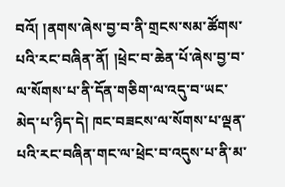བའོ། །ནགས་ཞེས་བྱ་བ་ནི་གྲངས་སམ་ཚོགས་པའི་རང་བཞིན་ནོ། །ཕྲེང་བ་ཆེན་པོ་ཞེས་བྱ་བ་ལ་སོགས་པ་ནི་དོན་གཅིག་ལ་འདུ་བ་ཡང་མེད་པ་ཉིད་དེ། ཁང་བཟངས་ལ་སོགས་པ་ལྡན་པའི་རང་བཞིན་གང་ལ་ཕྲེང་བ་འདུས་པ་ནི་མ་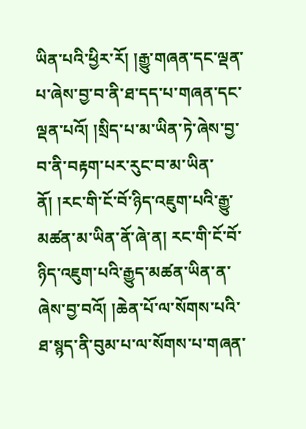ཡིན་པའི་ཕྱིར་རོ། །རྒྱུ་གཞན་དང་ལྡན་པ་ཞེས་བྱ་བ་ནི་ཐ་དད་པ་གཞན་དང་ལྡན་པའོ། །སྲིད་པ་མ་ཡིན་ཏེ་ཞེས་བྱ་བ་ནི་བརྟག་པར་རུང་བ་མ་ཡིན་ནོ། །རང་གི་ངོ་བོ་ཉིད་འཇུག་པའི་རྒྱུ་མཚན་མ་ཡིན་ནོ་ཞེ་ན། རང་གི་ངོ་བོ་ཉིད་འཇུག་པའི་རྒྱུད་མཚན་ཡིན་ན་ཞེས་བྱ་བའོ། །ཆེན་པོ་ལ་སོགས་པའི་ཐ་སྙད་ནི་བུམ་པ་ལ་སོགས་པ་གཞན་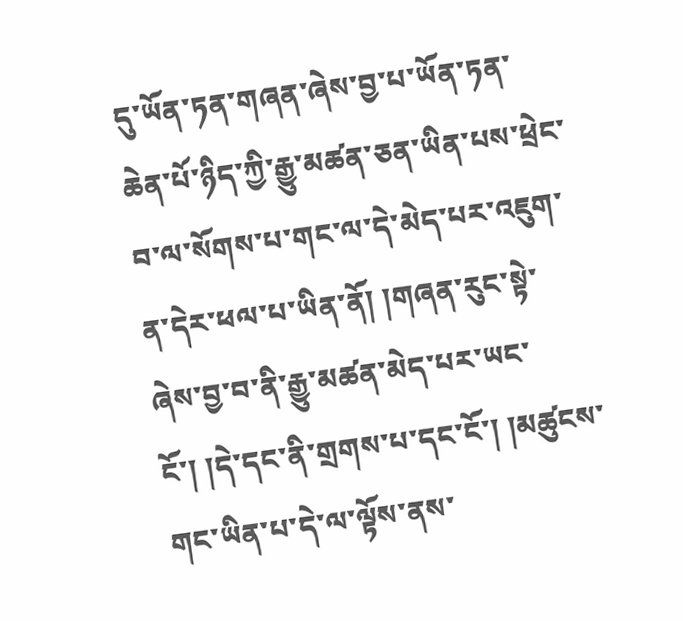དུ་ཡོན་ཏན་གཞན་ཞེས་བྱ་པ་ཡོན་ཏན་ཆེན་པོ་ཉིད་ཀྱི་རྒྱུ་མཚན་ཅན་ཡིན་པས་ཕྲེང་བ་ལ་སོགས་པ་གང་ལ་དེ་མེད་པར་འཇུག་ན་དེར་ཕལ་པ་ཡིན་ནོ། །གཞན་རུང་སྟེ་ཞེས་བྱ་བ་ནི་རྒྱུ་མཚན་མེད་པར་ཡང་ངོ་། །དེ་དང་ནི་གྲགས་པ་དང་ངོ་། །མཚུངས་གང་ཡིན་པ་དེ་ལ་ལྟོས་ནས་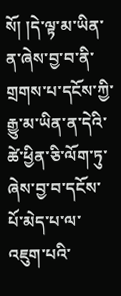སོ། །དེ་ལྟ་མ་ཡིན་ན་ཞེས་བྱ་བ་ནི་གྲགས་པ་དངོས་ཀྱི་
རྒྱུ་མ་ཡིན་ན་དེའི་ཚེ་ཕྱིན་ཅི་ལོག་ཏུ་ཞེས་བྱ་བ་དངོས་པོ་མེད་པ་ལ་འཇུག་པའི་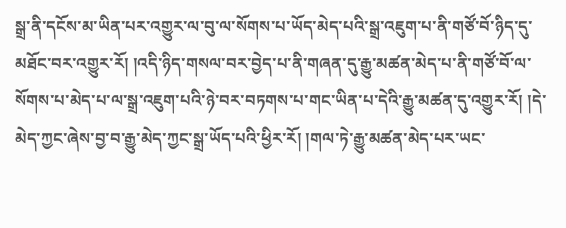སྒྲ་ནི་དངོས་མ་ཡིན་པར་འགྱུར་ལ་བུ་ལ་སོགས་པ་ཡོད་མེད་པའི་སྒྲ་འཇུག་པ་ནི་གཙོ་བོ་ཉིད་དུ་མཐོང་བར་འགྱུར་རོ། །འདི་ཉིད་གསལ་བར་བྱེད་པ་ནི་གཞན་དུ་རྒྱུ་མཚན་མེད་པ་ནི་གཙོ་བོ་ལ་སོགས་པ་མེད་པ་ལ་སྒྲ་འཇུག་པའི་ཉེ་བར་བཏགས་པ་གང་ཡིན་པ་དེའི་རྒྱུ་མཚན་དུ་འགྱུར་རོ། །དེ་མེད་ཀྱང་ཞེས་བྱ་བ་རྒྱུ་མེད་ཀྱང་སྒྲ་ཡོད་པའི་ཕྱིར་རོ། །གལ་ཏེ་རྒྱུ་མཚན་མེད་པར་ཡང་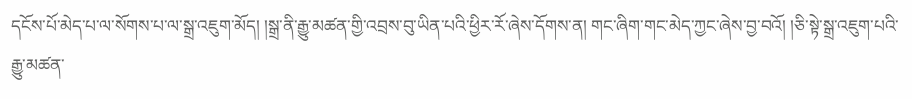དངོས་པོ་མེད་པ་ལ་སོགས་པ་ལ་སྒྲ་འཇུག་མོད། །སྒྲ་ནི་རྒྱུ་མཚན་གྱི་འབྲས་བུ་ཡིན་པའི་ཕྱིར་རོ་ཞེས་དོགས་ན། གང་ཞིག་གང་མེད་ཀྱང་ཞེས་བྱ་བའོ། །ཅི་སྟེ་སྒྲ་འཇུག་པའི་རྒྱུ་མཚན་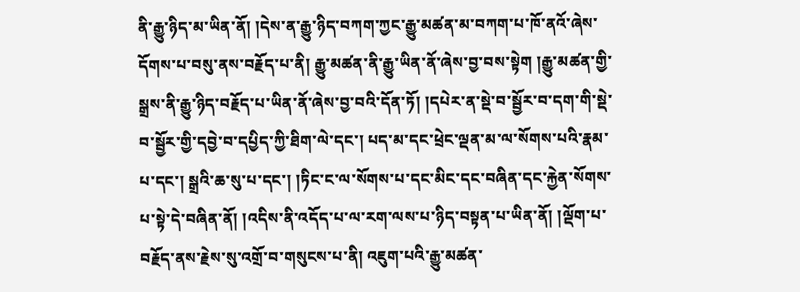ནི་རྒྱུ་ཉིད་མ་ཡིན་ནོ། །དེས་ན་རྒྱུ་ཉིད་བཀག་ཀྱང་རྒྱུ་མཚན་མ་བཀག་པ་ཁོ་ནའོ་ཞེས་དོགས་པ་བསུ་ནས་བརྗོད་པ་ནི། རྒྱུ་མཚན་ནི་རྒྱུ་ཡིན་ནོ་ཞེས་བྱ་བས་སྟེག །རྒྱུ་མཚན་གྱི་སྒྲས་ནི་རྒྱུ་ཉིད་བརྗོད་པ་ཡིན་ནོ་ཞེས་བྱ་བའི་དོན་ཏོ། །དཔེར་ན་སྡེ་བ་སྦྱོར་བ་དག་གི་སྡེ་བ་སྦྱོར་གྱི་དབྱེ་བ་དཔྱིད་ཀྱི་ཐིག་ལེ་དང་། པད་མ་དང་ཕྲེང་ལྡན་མ་ལ་སོགས་པའི་རྣམ་པ་དང་། སྒྲའི་ཆ་སུ་པ་དང་། །ཏིང་ང་ལ་སོགས་པ་དང་མིང་དང་བཞིན་དང་རྐྱེན་སོགས་པ་སྟེ་དེ་བཞིན་ནོ། །འདིས་ནི་འདོད་པ་ལ་རག་ལས་པ་ཉིད་བསྟན་པ་ཡིན་ནོ། །ལྡོག་པ་བརྗོད་ནས་རྗེས་སུ་འགྲོ་བ་གསུངས་པ་ནི། འཇུག་པའི་རྒྱུ་མཚན་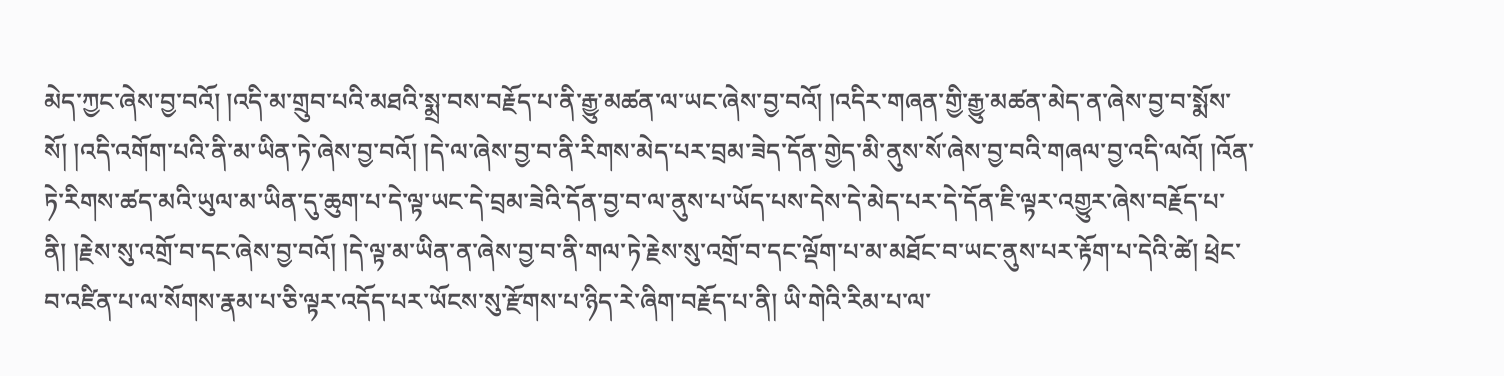མེད་ཀྱང་ཞེས་བྱ་བའོ། །འདི་མ་གྲུབ་པའི་མཐའི་སྨྲ་བས་བརྗོད་པ་ནི་རྒྱུ་མཚན་ལ་ཡང་ཞེས་བྱ་བའོ། །འདིར་གཞན་གྱི་རྒྱུ་མཚན་མེད་ན་ཞེས་བྱ་བ་སྨོས་སོ། །འདི་འགོག་པའི་ནི་མ་ཡིན་ཏེ་ཞེས་བྱ་བའོ། །དེ་ལ་ཞེས་བྱ་བ་ནི་རིགས་མེད་པར་བྲམ་ཟེད་དོན་གྱེད་མི་ནུས་སོ་ཞེས་བྱ་བའི་གཞལ་བྱ་འདི་ལའོ། །འོན་ཏེ་རིགས་ཚད་མའི་ཡུལ་མ་ཡིན་དུ་ཆུག་པ་དེ་ལྟ་ཡང་དེ་བྲམ་ཟེའི་དོན་བྱ་བ་ལ་ནུས་པ་ཡོད་པས་དེས་དེ་མེད་པར་དེ་དོན་ཇི་ལྟར་འགྱུར་ཞེས་བརྗོད་པ་ནི། །རྗེས་སུ་འགྲོ་བ་དང་ཞེས་བྱ་བའོ། །དེ་ལྟ་མ་ཡིན་ན་ཞེས་བྱ་བ་ནི་གལ་ཏེ་རྗེས་སུ་འགྲོ་བ་དང་ལྡོག་པ་མ་མཐོང་བ་ཡང་ནུས་པར་རྟོག་པ་དེའི་ཚེ། ཕྲེང་བ་འཛིན་པ་ལ་སོགས་རྣམ་པ་ཅི་ལྟར་འདོད་པར་ཡོངས་སུ་རྫོགས་པ་ཉིད་རེ་ཞིག་བརྗོད་པ་ནི། ཡི་གེའི་རིམ་པ་ལ་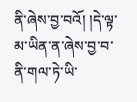ནི་ཞེས་བྱ་བའོ། །དེ་ལྟ་མ་ཡིན་ན་ཞེས་བྱ་བ་ནི་གལ་ཏེ་ཡི་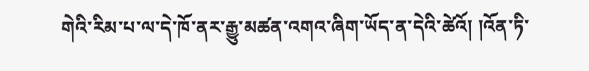གེའི་རིམ་པ་ལ་དེ་ཁོ་ནར་རྒྱུ་མཚན་འགའ་ཞིག་ཡོད་ན་དེའི་ཚེའོ། །འོན་ཏི་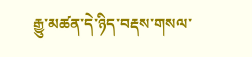རྒྱུ་མཚན་དེ་ཉིད་བརྡས་གསལ་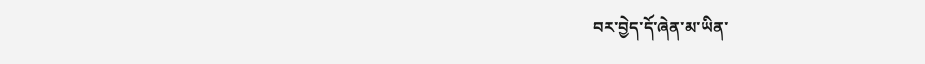བར་བྱེད་དོ་ཞེན་མ་ཡིན་